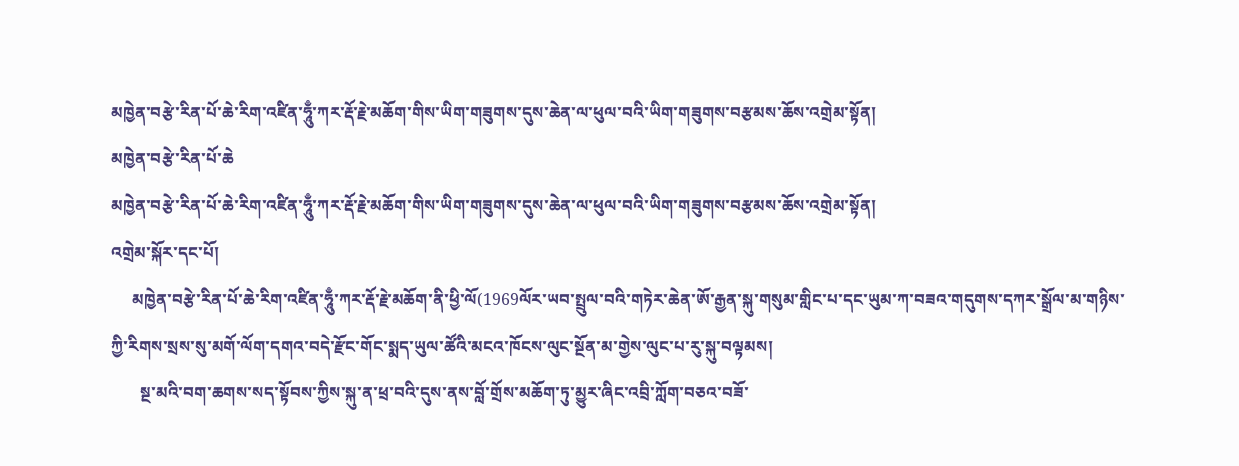མཁྱེན་བརྩེ་རིན་པོ་ཆེ་རིག་འཛིན་ཧཱུྃ་ཀར་རྡོ་རྗེ་མཆོག་གིས་ཡིག་གཟུགས་དུས་ཆེན་ལ་ཕུལ་བའི་ཡིག་གཟུགས་བརྩམས་ཆོས་འགྲེམ་སྟོན།
མཁྱེན་བརྩེ་རིན་པོ་ཆེ
མཁྱེན་བརྩེ་རིན་པོ་ཆེ་རིག་འཛིན་ཧཱུྃ་ཀར་རྡོ་རྗེ་མཆོག་གིས་ཡིག་གཟུགས་དུས་ཆེན་ལ་ཕུལ་བའི་ཡིག་གཟུགས་བརྩམས་ཆོས་འགྲེམ་སྟོན།
འགྲེམ་སྐོར་དང་པོ།
     མཁྱེན་བརྩེ་རིན་པོ་ཆེ་རིག་འཛིན་ཧཱུྃ་ཀར་རྡོ་རྗེ་མཆོག་ནི་ཕྱི་ལོ(1969ལོར་ཡབ་སྤྲུལ་བའི་གཏེར་ཆེན་ཨོ་རྒྱན་སྐུ་གསུམ་གླིང་པ་དང་ཡུམ་ཀ་བཟའ་གདུགས་དཀར་སྒྲོལ་མ་གཉིས་ཀྱི་རིགས་སྲས་སུ་མགོ་ལོག་དགའ་བདེ་རྫོང་གོང་སྨད་ཡུལ་ཚོའི་མངའ་ཁོངས་ལུང་སྔོན་མ་གྱེས་ལུང་པ་རུ་སྐུ་བལྟམས།
       སྔ་མའི་བག་ཆགས་སད་སྟོབས་ཀྱིས་སྐུ་ན་ཕྲ་བའི་དུས་ནས་བློ་གྲོས་མཆོག་ཏུ་མྱུར་ཞིང་འབྲི་ཀློག་བཅའ་བཟོ་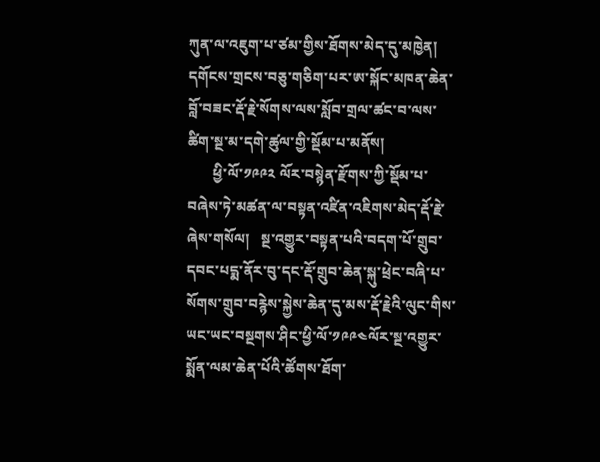ཀུན་ལ་འཇུག་པ་ཙམ་གྱིས་ཐོགས་མེད་དུ་མཁྱེན།    དགོངས་གྲངས་བཅུ་གཅིག་པར་ཨ་སྐོང་མཁན་ཆེན་བློ་བཟང་རྡོ་རྗེ་སོགས་ལས་སློབ་གྲལ་ཚང་བ་ལས་ཚིག་སྔ་མ་དགེ་ཚུལ་གྱི་སྡོམ་པ་མནོས།
       ཕྱི་ལོ་༡༩༩༢ ལོར་བསྙེན་རྫོགས་ཀྱི་སྡོམ་པ་བཞེས་ཏེ་མཚན་ལ་བསྟན་འཛིན་འཇིགས་མེད་རྡོ་རྗེ་ཞེས་གསོལ།   སྔ་འགྱུར་བསྟན་པའི་བདག་པོ་གྲུབ་དབང་པདྨ་ནོར་བུ་དང་རྡོ་གྲུབ་ཆེན་སྐུ་ཕྲེང་བཞི་པ་སོགས་གྲུབ་བརྙེས་སྐྱེས་ཆེན་དུ་མས་རྡོ་རྗེའི་ལུང་གིས་ཡང་ཡང་བསྔགས་ཤིང་ཕྱི་ལོ་༡༩༩༤ལོར་སྔ་འགྱུར་སྨོན་ལམ་ཆེན་པོའི་ཚོགས་ཐོག་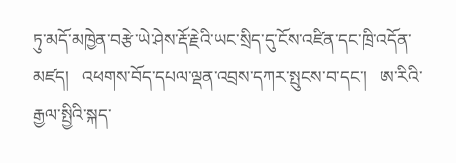ཏུ་མདོ་མཁྱེན་བརྩེ་ཡེ་ཤེས་རྡོ་རྗེའི་ཡང་སྲིད་དུ་ངོས་འཛིན་དང་ཁྲི་འདོན་མཛད།   འཕགས་བོད་དཔལ་ལྡན་འབྲས་དཀར་སྤུངས་བ་དང་།   ཨ་རིའི་རྒྱལ་སྤྱིའི་སྐད་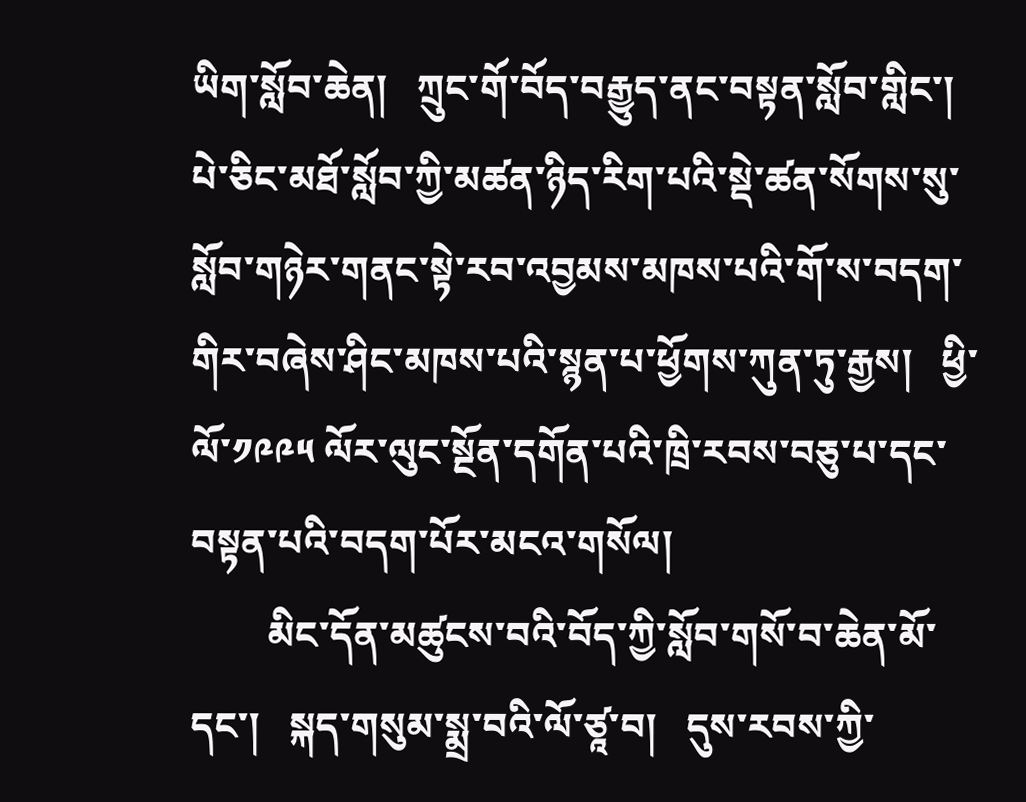ཡིག་སློབ་ཆེན།   ཀྲུང་གོ་བོད་བརྒྱུད་ནང་བསྟན་སློབ་གླིང་།   པེ་ཅིང་མཐོ་སློབ་ཀྱི་མཚན་ཉིད་རིག་པའི་སྡེ་ཚན་སོགས་སུ་སློབ་གཉེར་གནང་སྟེ་རབ་འབྱམས་མཁས་པའི་གོ་ས་བདག་གིར་བཞེས་ཤིང་མཁས་པའི་སྙན་པ་ཕྱོགས་ཀུན་ཏུ་རྒྱས།   ཕྱི་ལོ་༡༩༩༥ ལོར་ལུང་སྔོན་དགོན་པའི་ཁྲི་རབས་བཅུ་པ་དང་བསྟན་པའི་བདག་པོར་མངའ་གསོལ།
        མིང་དོན་མཚུངས་བའི་བོད་ཀྱི་སློབ་གསོ་བ་ཆེན་མོ་དང་།   སྐད་གསུམ་སྨྲ་བའི་ལོ་ཙཱ་བ།   དུས་རབས་ཀྱི་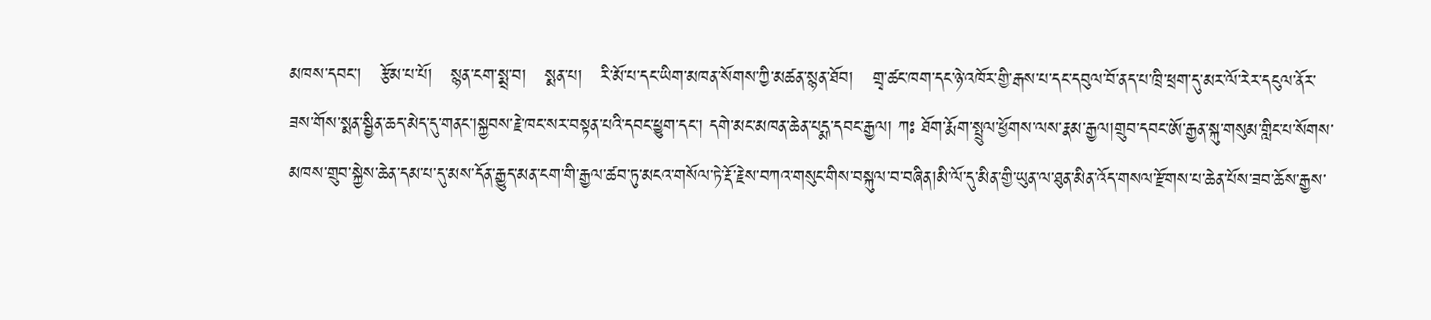མཁས་དབང་།   རྩོམ་པ་པོ།   སྙན་ངག་སྨྲ་བ།   སྨན་པ།   རི་མོ་པ་དང་ཡིག་མཁན་སོགས་ཀྱི་མཚན་སྙན་ཐོབ།   གྲྭ་ཚང་ཁག་དང་ཉེ་འཁོར་གྱི་རྒས་པ་དང་དབུལ་བོ་ནད་པ་ཁྲི་ཕྲག་དུ་མར་ལོ་རེར་དངུལ་ནོར་ཟས་གོས་སྨན་སྦྱིན་ཆད་མེད་དུ་གནང་།སྐྱབས་རྗེ་ཁང་སར་བསྟན་པའི་དབང་ཕྱུག་དང་། དགེ་མང་མཁན་ཆེན་པདྨ་དབང་རྒྱལ། ཀཿ ཐོག་རྨོག་སྤྲུལ་ཕྱོགས་ལས་རྣམ་རྒྱལ།གྲུབ་དབང་ཨོ་རྒྱན་སྐུ་གསུམ་གླིང་པ་སོགས་མཁས་གྲུབ་སྐྱེས་ཆེན་དམ་པ་དུ་མས་དོན་རྒྱུད་མན་ངག་གི་རྒྱལ་ཚབ་ཏུ་མངའ་གསོལ་ཏེ་རྡོ་རྗེས་བཀའ་གསུང་གིས་བསྐུལ་བ་བཞིན།མི་ལོ་དུ་མིན་གྱི་ཡུན་ལ་ཐུན་མིན་འོད་གསལ་རྫོགས་པ་ཆེན་པོས་ཟབ་ཆོས་རྒྱས་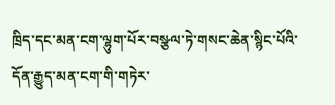ཁྲིད་དང་མན་ངག་ལྷུག་པོར་བསྩལ་ཏེ་གསང་ཆེན་སྙིང་པོའི་དོན་རྒྱུད་མན་ངག་གི་གཏེར་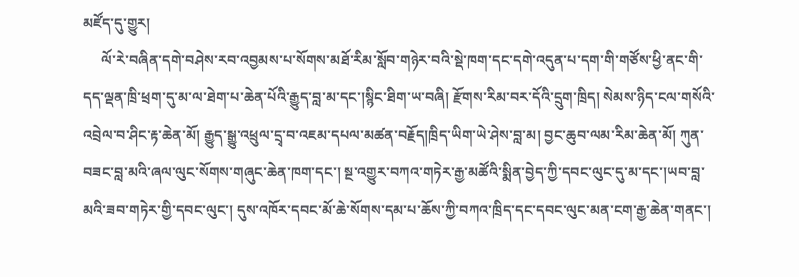མཛོད་དུ་གྱུར།
     ལོ་རེ་བཞིན་དགེ་བཤེས་རབ་འབྱམས་པ་སོགས་མཐོ་རིམ་སློབ་གཉེར་བའི་སྡེ་ཁག་དང་དགེ་འདུན་པ་དག་གི་གཙོས་ཕྱི་ནང་གི་དད་ལྡན་ཁྲི་ཕྲག་དུ་མ་ལ་ཐེག་པ་ཆེན་པོའི་རྒྱུད་བླ་མ་དང་།སྙིང་ཐིག་ཡ་བཞི། རྫོགས་རིམ་བར་དོའི་དྲུག་ཁྲིད། སེམས་ཉིད་ངལ་གསོའི་འབྲེལ་བ་ཤིང་རྟ་ཆེན་མོ། རྒྱུད་སྒྱུ་འཕྲུལ་དྲྭ་བ་འཇམ་དཔལ་མཚན་བརྗོད།ཁྲིད་ཡིག་ཡེ་ཤེས་བླ་མ། བྱང་ཆུབ་ལམ་རིམ་ཆེན་མོ། ཀུན་བཟང་བླ་མའི་ཞལ་ལུང་སོགས་གཞུང་ཆེན་ཁག་དང་། སྔ་འགྱུར་བཀའ་གཏེར་རྒྱ་མཚོའི་སྨིན་བྱེད་ཀྱི་དབང་ལུང་དུ་མ་དང་།ཡབ་བླ་མའི་ཟབ་གཏེར་གྱི་དབང་ལུང་། དུས་འཁོར་དབང་མོ་ཆེ་སོགས་དམ་པ་ཆོས་ཀྱི་བཀའ་ཁྲིད་དང་དབང་ལུང་མན་ངག་རྒྱ་ཆེན་གནང་།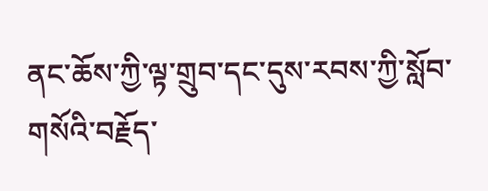ནང་ཆོས་ཀྱི་ལྟ་གྲུབ་དང་དུས་རབས་ཀྱི་སློབ་གསོའི་བརྗོད་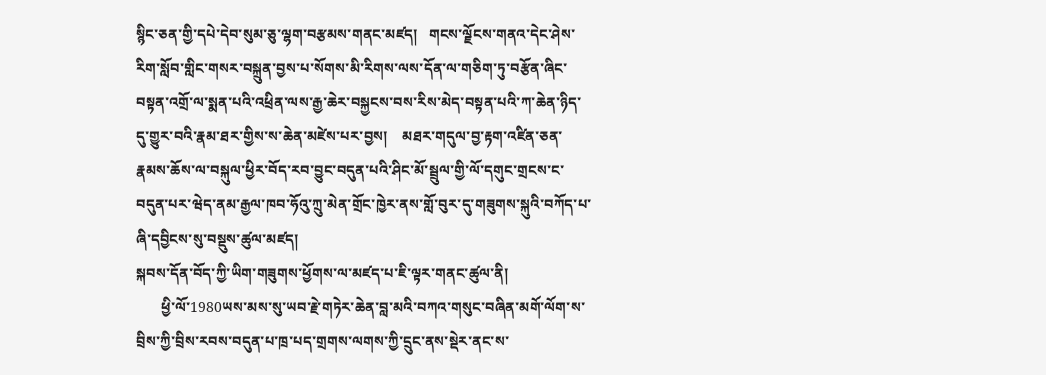སྙིང་ཅན་གྱི་དཔེ་དེབ་སུམ་ཅུ་ལྷག་བརྩམས་གནང་མཛད།   གངས་ལྗོངས་གནའ་དེང་ཤེས་རིག་སློབ་གླིང་གསར་བསྐྲུན་བྱས་པ་སོགས་མི་རིགས་ལས་དོན་ལ་གཅིག་ཏུ་བརྩོན་ཞིང་བསྟན་འགྲོ་ལ་སྨན་པའི་འཕྲིན་ལས་རྒྱ་ཆེར་བསྐྱངས་བས་རིས་མེད་བསྟན་པའི་ཀ་ཆེན་ཉིད་དུ་གྱུར་བའི་རྣམ་ཐར་གྱིས་ས་ཆེན་མཛེས་པར་བྱས།    མཐར་གདུལ་བྱ་རྟག་འཛིན་ཅན་རྣམས་ཆོས་ལ་བསྐུལ་ཕྱིར་བོད་རབ་བྱུང་བདུན་པའི་ཤིང་མོ་སྦྲུལ་གྱི་ལོ་དགུང་གྲངས་ང་བདུན་པར་ཝེད་ནམ་རྒྱལ་ཁབ་ཧོའུ་ཀྲུ་མེན་གྲོང་ཁྱེར་ནས་གློ་བུར་དུ་གཟུགས་སྐུའི་བཀོད་པ་ཞི་དབྱིངས་སུ་བསྡུས་ཚུལ་མཛད།
སྐབས་དོན་བོད་ཀྱི་ཡིག་གཟུགས་ཕྱོགས་ལ་མཛད་པ་ཇི་ལྟར་གནང་ཚུལ་ནི།
       ཕྱི་ལོ་1980ཡས་མས་སུ་ཡབ་རྗེ་གཏེར་ཆེན་བླ་མའི་བཀའ་གསུང་བཞིན་མགོ་ལོག་ས་བྲིས་ཀྱི་བྲིས་རབས་བདུན་པ་ཁྲ་པད་གྲགས་ལགས་ཀྱི་དྲུང་ནས་སྡེར་ནང་ས་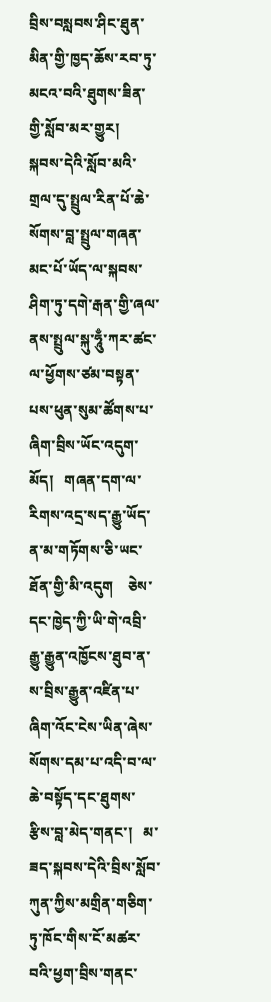བྲིས་བསླབས་ཤིང་ཐུན་མིན་གྱི་ཁྱད་ཆོས་རབ་ཏུ་མངའ་བའི་ཐུགས་ཟིན་གྱི་སློབ་མར་གྱུར།   སྐབས་དེའི་སློབ་མའི་གྲལ་དུ་སྤྲུལ་རིན་པོ་ཆེ་སོགས་བླ་སྤྲུལ་གཞན་མང་པོ་ཡོད་ལ་སྐབས་ཤིག་ཏུ་དགེ་རྒན་གྱི་ཞལ་ནས་སྤྲུལ་སྐུ་ཧཱུྃ་ཀར་ཚང་ལ་ཕྱོགས་ཙམ་བསྟན་པས་ཕུན་སུམ་ཚོགས་པ་ཞིག་བྲིས་ཡོང་འདུག་མོད།   གཞན་དག་ལ་རིགས་འདྲ་སད་རྒྱུ་ཡོད་ན་མ་གཏོགས་ཅི་ཡང་ཐོན་གྱི་མི་འདུག    ཅེས་དང་ཁྱེད་ཀྱི་ཡི་གེ་འབྲི་རྒྱུ་རྒྱུན་འཁྱོངས་ཐུབ་ན་ས་བྲིས་རྒྱུན་འཛིན་པ་ཞིག་འོང་ངེས་ཡིན་ཞེས་སོགས་དམ་པ་འདི་བ་ལ་ཆེ་བསྟོད་དང་ཐུགས་རྩིས་བླ་མེད་གནང་།   མ་ཟད་སྐབས་དེའི་བྲིས་སློབ་ཀུན་ཀྱིས་མགྲིན་གཅིག་ཏུ་ཁོང་གིས་ངོ་མཚར་བའི་ཕྱག་བྲིས་གནང་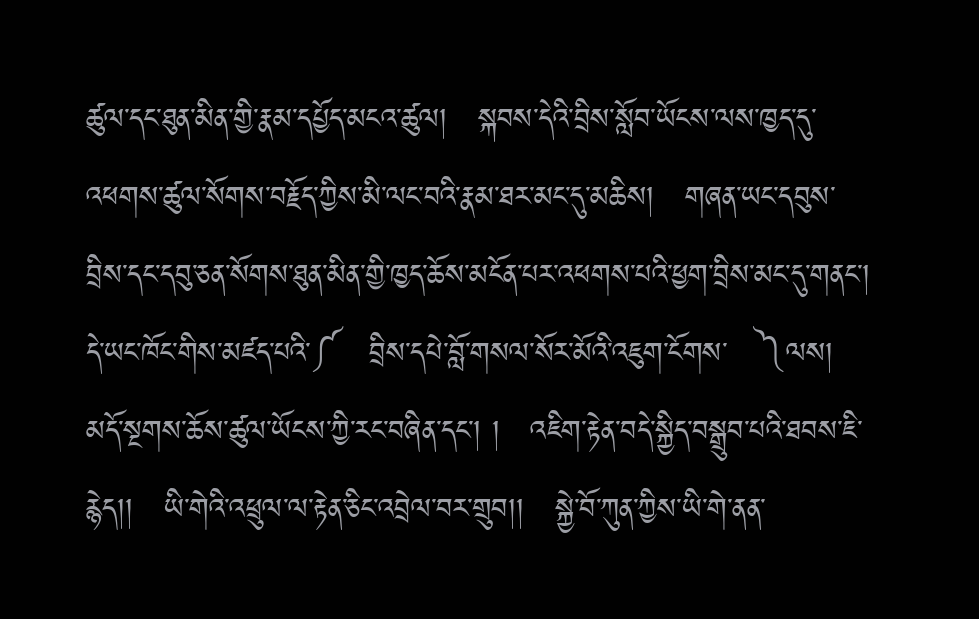ཚུལ་དང་ཐུན་མིན་གྱི་རྣམ་དཔྱོད་མངའ་ཚུལ།   སྐབས་དེའི་བྲིས་སློབ་ཡོངས་ལས་ཁྱད་དུ་འཕགས་ཚུལ་སོགས་བརྗོད་ཀྱིས་མི་ལང་བའི་རྣམ་ཐར་མང་དུ་མཆིས།   གཞན་ཡང་དབུས་བྲིས་དང་དབུ་ཅན་སོགས་ཐུན་མིན་གྱི་ཁྱད་ཆོས་མངོན་པར་འཕགས་པའི་ཕྱག་བྲིས་མང་དུ་གནང་།   དེ་ཡང་ཁོང་གིས་མཛད་པའི་༼   བྲིས་དཔེ་བློ་གསལ་སོར་མོའི་འཇུག་ངོགས་   ༽ལས།   མདོ་སྔགས་ཆོས་ཚུལ་ཡོངས་ཀྱི་རང་བཞིན་དང་། །   འཇིག་རྟེན་བདེ་སྐྱིད་བསྒྲུབ་པའི་ཐབས་ཇི་རྙེད།།   ཡི་གེའི་འཕྲུལ་ལ་རྟེན་ཅིང་འབྲེལ་བར་གྲུབ།།   སྐྱེ་བོ་ཀུན་ཀྱིས་ཡི་གེ་ནན་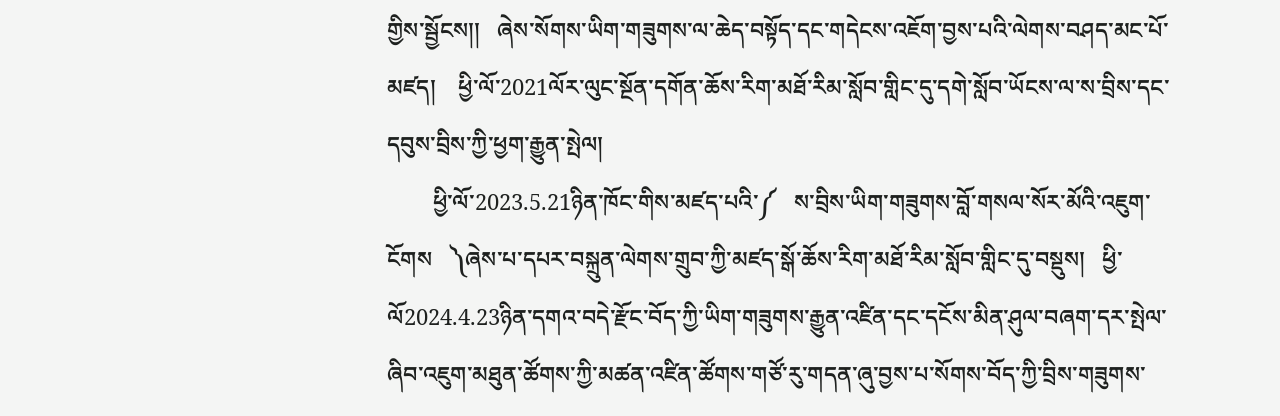གྱིས་སྦྱོངས།།   ཞེས་སོགས་ཡིག་གཟུགས་ལ་ཆེད་བསྟོད་དང་གདེངས་འཇོག་བྱས་པའི་ལེགས་བཤད་མང་པོ་མཛད།    ཕྱི་ལོ་2021ལོར་ལུང་སྔོན་དགོན་ཆོས་རིག་མཐོ་རིམ་སློབ་གླིང་དུ་དགེ་སློབ་ཡོངས་ལ་ས་བྲིས་དང་དབུས་བྲིས་ཀྱི་ཕྱག་རྒྱུན་སྤེལ།
        ཕྱི་ལོ་2023.5.21ཉིན་ཁོང་གིས་མཛད་པའི་༼   ས་བྲིས་ཡིག་གཟུགས་བློ་གསལ་སོར་མོའི་འཇུག་ངོགས   ༽ཞེས་པ་དཔར་བསྐྲུན་ལེགས་གྲུབ་ཀྱི་མཛད་སྒོ་ཆོས་རིག་མཐོ་རིམ་སློབ་གླིང་དུ་བསྡུས།   ཕྱི་ལོ2024.4.23ཉིན་དགའ་བདེ་རྫོང་བོད་ཀྱི་ཡིག་གཟུགས་རྒྱུན་འཛིན་དང་དངོས་མིན་ཤུལ་བཞག་དར་སྤེལ་ཞིབ་འཇུག་མཐུན་ཚོགས་ཀྱི་མཚན་འཛིན་ཚོགས་གཙོ་རུ་གདན་ཞུ་བྱས་པ་སོགས་བོད་ཀྱི་བྲིས་གཟུགས་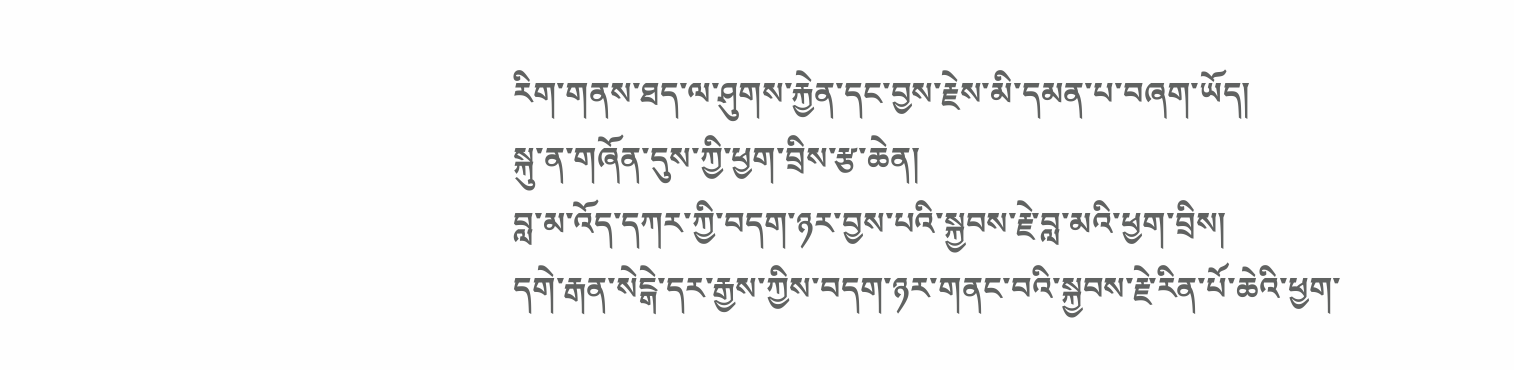རིག་གནས་ཐད་ལ་ཤུགས་རྐྱེན་དང་བྱས་རྗེས་མི་དམན་པ་བཞག་ཡོད།
སྐུ་ན་གཞོན་དུས་ཀྱི་ཕྱག་བྲིས་རྩ་ཆེན།
བླ་མ་འོད་དཀར་ཀྱི་བདག་ཉར་བྱས་པའི་སྐྱབས་རྗེ་བླ་མའི་ཕྱག་བྲིས།
དགེ་རྒན་སེངྒེ་དར་རྒྱས་ཀྱིས་བདག་ཉར་གནང་བའི་སྐྱབས་རྗེ་རིན་པོ་ཆེའི་ཕྱག་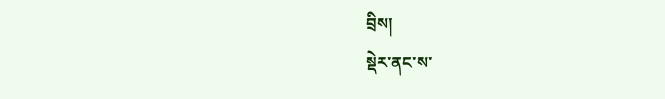བྲིས།
སྡེར་ནང་ས་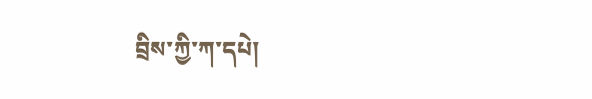བྲིས་ཀྱི་ཀ་དཔེ།